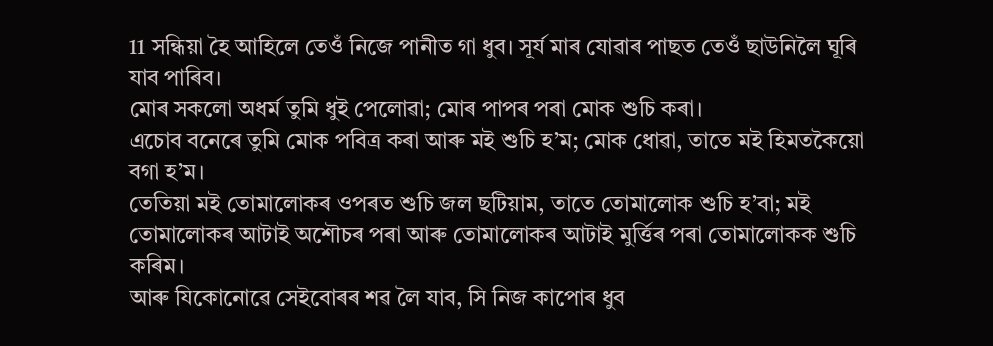11 সন্ধিয়া হৈ আহিলে তেওঁ নিজে পানীত গা ধুব। সূৰ্য মাৰ যোৱাৰ পাছত তেওঁ ছাউনিলৈ ঘূৰি যাব পাৰিব।
মোৰ সকলো অধৰ্ম তুমি ধুই পেলোৱা; মোৰ পাপৰ পৰা মোক শুচি কৰা।
এচোব বনেৰে তুমি মোক পবিত্র কৰা আৰু মই শুচি হ’ম; মোক ধোৱা, তাতে মই হিমতকৈয়ো বগা হ’ম।
তেতিয়া মই তোমালোকৰ ওপৰত শুচি জল ছটিয়াম, তাতে তোমালোক শুচি হ’বা; মই তোমালোকৰ আটাই অশৌচৰ পৰা আৰু তোমালোকৰ আটাই মুৰ্ত্তিৰ পৰা তোমালোকক শুচি কৰিম।
আৰু যিকোনোৱে সেইবোৰৰ শৱ লৈ যাব, সি নিজ কাপোৰ ধুব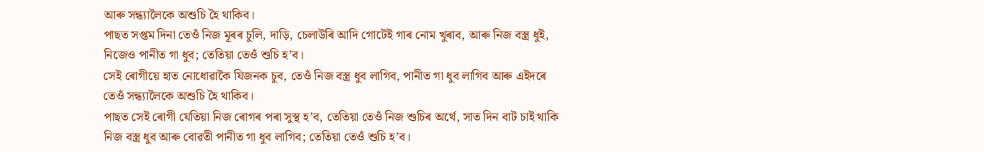আৰু সন্ধ্যালৈকে অশুচি হৈ থাকিব।
পাছত সপ্তম দিনা তেওঁ নিজ মূৰৰ চুলি, দাড়ি, চেলাউৰি আদি গোটেই গাৰ নোম খুৰাব, আৰু নিজ বস্ত্ৰ ধুই, নিজেও পানীত গা ধুব; তেতিয়া তেওঁ শুচি হ’ব।
সেই ৰোগীয়ে হাত নোধোৱাকৈ যিজনক চুব, তেওঁ নিজ বস্ত্ৰ ধুব লাগিব, পানীত গা ধুব লাগিব আৰু এইদৰে তেওঁ সন্ধ্যালৈকে অশুচি হৈ থাকিব।
পাছত সেই ৰোগী যেতিয়া নিজ ৰোগৰ পৰা সুস্থ হ’ব, তেতিয়া তেওঁ নিজ শুচিৰ অৰ্থে, সাত দিন বাট চাই থাকি নিজ বস্ত্ৰ ধুব আৰু বোৱতী পানীত গা ধুব লাগিব; তেতিয়া তেওঁ শুচি হ’ব।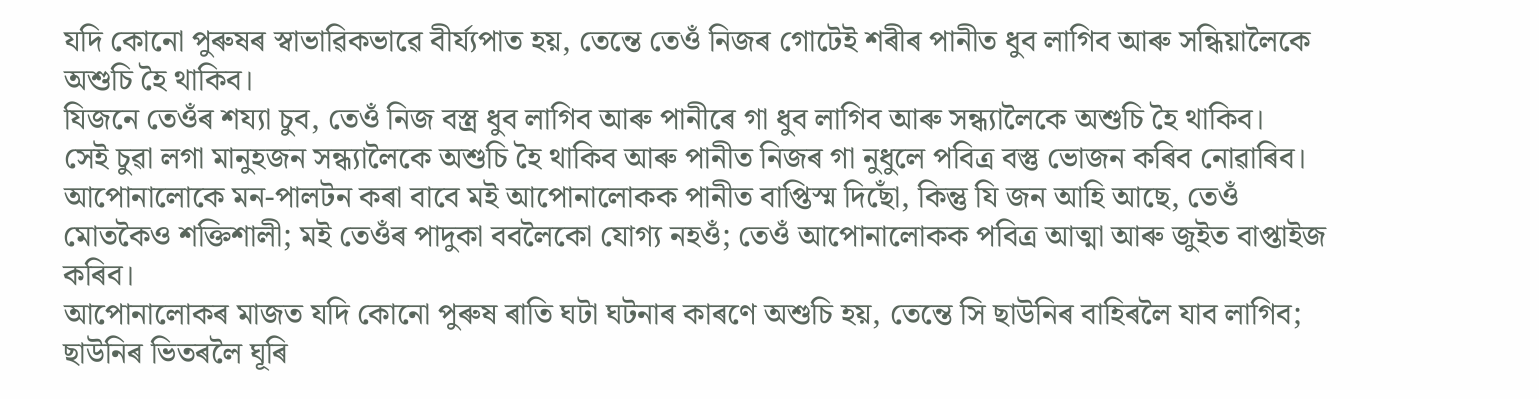যদি কোনো পুৰুষৰ স্বাভাৱিকভাৱে বীৰ্য্যপাত হয়, তেন্তে তেওঁ নিজৰ গোটেই শৰীৰ পানীত ধুব লাগিব আৰু সন্ধিয়ালৈকে অশুচি হৈ থাকিব।
যিজনে তেওঁৰ শয্যা চুব, তেওঁ নিজ বস্ত্ৰ ধুব লাগিব আৰু পানীৰে গা ধুব লাগিব আৰু সন্ধ্যালৈকে অশুচি হৈ থাকিব।
সেই চুৱা লগা মানুহজন সন্ধ্যালৈকে অশুচি হৈ থাকিব আৰু পানীত নিজৰ গা নুধুলে পবিত্ৰ বস্তু ভোজন কৰিব নোৱাৰিব।
আপোনালোকে মন-পালটন কৰা বাবে মই আপোনালোকক পানীত বাপ্তিস্ম দিছোঁ, কিন্তু যি জন আহি আছে, তেওঁ মোতকৈও শক্তিশালী; মই তেওঁৰ পাদুকা ববলৈকো যোগ্য নহওঁ; তেওঁ আপোনালোকক পবিত্ৰ আত্মা আৰু জুইত বাপ্তাইজ কৰিব।
আপোনালোকৰ মাজত যদি কোনো পুৰুষ ৰাতি ঘটা ঘটনাৰ কাৰণে অশুচি হয়, তেন্তে সি ছাউনিৰ বাহিৰলৈ যাব লাগিব; ছাউনিৰ ভিতৰলৈ ঘূৰি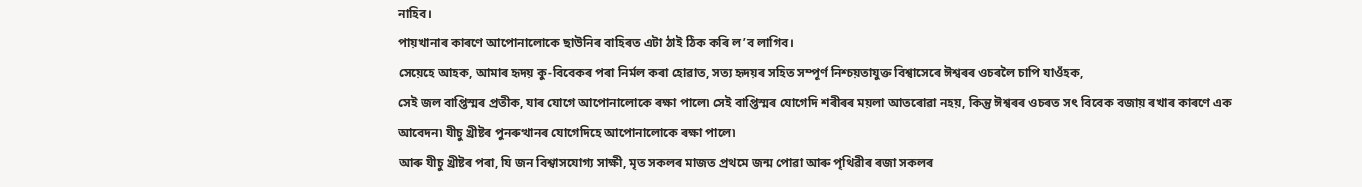নাহিব।
পায়খানাৰ কাৰণে আপোনালোকে ছাউনিৰ বাহিৰত এটা ঠাই ঠিক কৰি ল’ব লাগিব।
সেয়েহে আহক, আমাৰ হৃদয় কু-বিবেকৰ পৰা নিৰ্মল কৰা হোৱাত, সত্য হৃদয়ৰ সহিত সম্পূর্ণ নিশ্চয়তাযুক্ত বিশ্বাসেৰে ঈশ্বৰৰ ওচৰলৈ চাপি যাওঁহক,
সেই জল বাপ্তিস্মৰ প্ৰতীক, যাৰ যোগে আপোনালোকে ৰক্ষা পালে৷ সেই বাপ্তিস্মৰ যোগেদি শৰীৰৰ ময়লা আতৰোৱা নহয়, কিন্তু ঈশ্বৰৰ ওচৰত সৎ বিবেক বজায় ৰখাৰ কাৰণে এক আবেদন৷ যীচু খ্ৰীষ্টৰ পুনৰুত্থানৰ যোগেদিহে আপোনালোকে ৰক্ষা পালে৷
আৰু যীচু খ্রীষ্টৰ পৰা, যি জন বিশ্বাসযোগ্য সাক্ষী, মৃত সকলৰ মাজত প্রথমে জন্ম পোৱা আৰু পৃথিৱীৰ ৰজা সকলৰ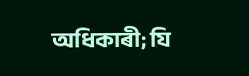অধিকাৰী; যি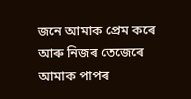জনে আমাক প্রেম কৰে আৰু নিজৰ তেজেৰে আমাক পাপৰ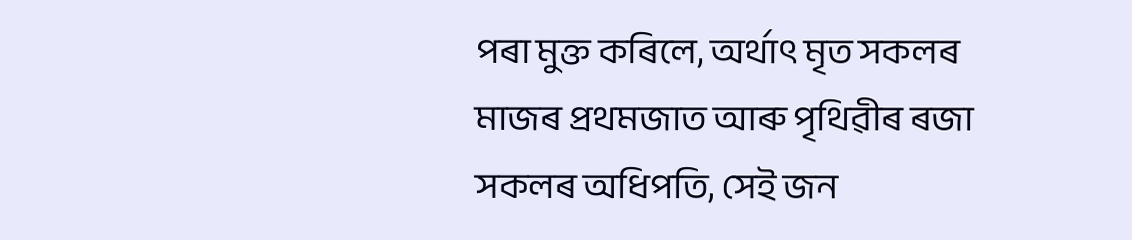পৰা মুক্ত কৰিলে, অৰ্থাৎ মৃত সকলৰ মাজৰ প্ৰথমজাত আৰু পৃথিৱীৰ ৰজা সকলৰ অধিপতি, সেই জন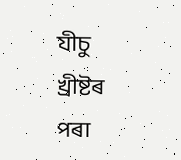যীচু খ্ৰীষ্টৰ পৰা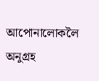আপোনালোকলৈ অনুগ্ৰহ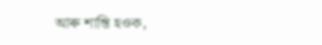আৰু শান্তি হওক,